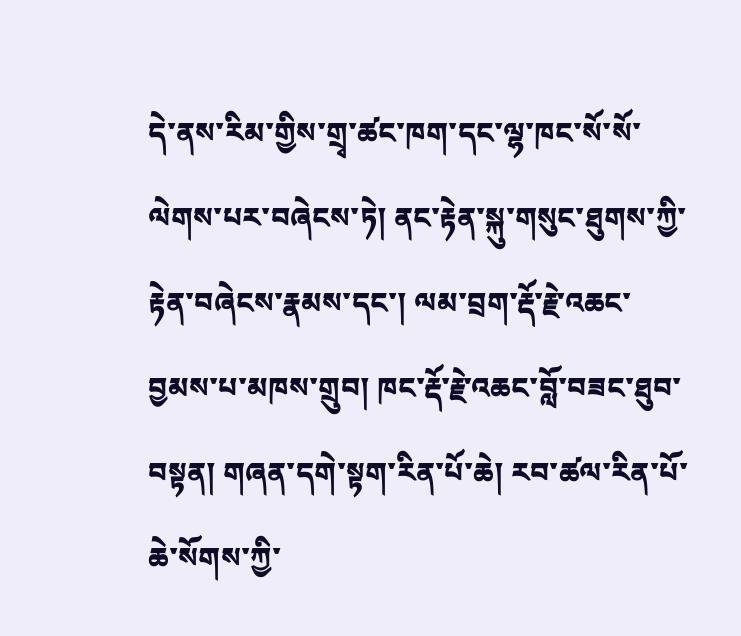དེ་ནས་རིམ་གྱིས་གྲྭ་ཚང་ཁག་དང་ལྷ་ཁང་སོ་སོ་ལེགས་པར་བཞེངས་ཏེ། ནང་རྟེན་སྐུ་གསུང་ཐུགས་ཀྱི་རྟེན་བཞེངས་རྣམས་དང་། ལམ་བྲག་རྡོ་རྗེ་འཆང་བྱམས་པ་མཁས་གྲུབ། ཁང་རྡོ་རྗེ་འཆང་བློ་བཟང་ཐུབ་བསྟན། གཞན་དགེ་སྟག་རིན་པོ་ཆེ། རབ་ཚལ་རིན་པོ་ཆེ་སོགས་ཀྱི་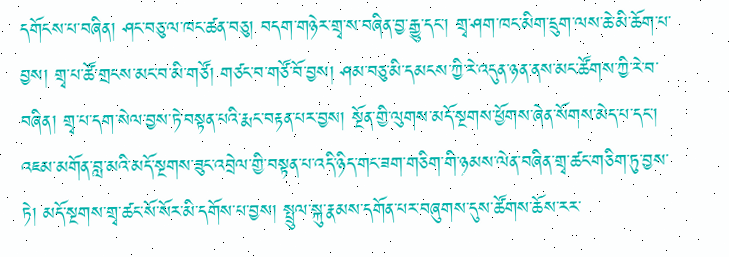དགོངས་པ་བཞིན། ཤང་བཅུ་ལ་ཁང་ཚན་བཅུ། བདག་གཉེར་གྲྭ་ས་བཞིན་བྱ་རྒྱུ་དང་། གྲྭ་ཤག་ཁང་མིག་དྲུག་ལས་ཆེ་མི་ཆོག་པ་བྱས། གྲྭ་པ་ཚོ་གྲངས་མང་བ་མི་གཙོ། གཙང་བ་གཙོ་བོ་བྱས། ཤམ་བཅུ་མི་དམངས་ཀྱི་རེ་འདུན་ཉན་ནས་མང་ཚོགས་ཀྱི་རེ་བ་བཞིན། གྲྭ་པ་དག་སེལ་བྱས་ཏེ་བསྟན་པའི་རྨང་བརྟན་པར་བྱས། སྔོན་གྱི་ལུགས་མདོ་སྔགས་ཕྱོགས་ཞེན་སོགས་མེད་པ་དང་། འཇམ་མགོན་བླ་མའི་མདོ་སྔགས་ཟུང་འབྲེལ་གྱི་བསྟན་པ་འདི་ཉིད་གང་ཟག་གཅིག་གི་ཉམས་ལེན་བཞིན་གྲྭ་ཚང་གཅིག་ཏུ་བྱས་ཏེ། མདོ་སྔགས་གྲྭ་ཚང་སོ་སོར་མི་དགོས་པ་བྱས། སྤྲུལ་སྐུ་རྣམས་དགོན་པར་བཞུགས་དུས་ཚོགས་ཆོས་རར་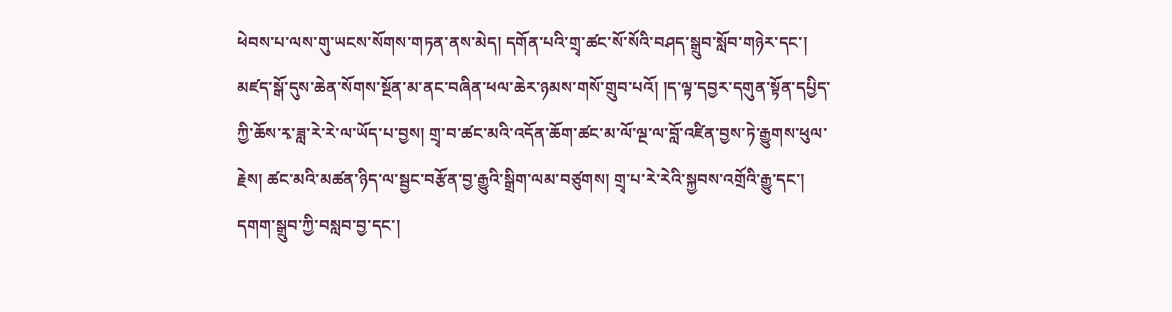ཕེབས་པ་ལས་གུ་ཡངས་སོགས་གཏན་ནས་མེད། དགོན་པའི་གྲྭ་ཚང་སོ་སོའི་བཤད་སྒྲུབ་སློབ་གཉེར་དང་། མཛད་སྒོ་དུས་ཆེན་སོགས་སྔོན་མ་ནང་བཞིན་ཕལ་ཆེར་ཉམས་གསོ་གྲུབ་པའོ། །ད་ལྟ་དབྱར་དགུན་སྟོན་དཔྱིད་ཀྱི་ཆོས་རྭ་ཟླ་རེ་རེ་ལ་ཡོད་པ་བྱས། གྲྭ་བ་ཚང་མའི་འདོན་ཆོག་ཚང་མ་ལོ་ལྔ་ལ་བློ་འཛིན་བྱས་ཏེ་རྒྱུགས་ཕུལ་རྗེས། ཚང་མའི་མཚན་ཉིད་ལ་སྦྱང་བརྩོན་བྱ་རྒྱུའི་སྒྲིག་ལམ་བཙུགས། གྲྭ་པ་རེ་རེའི་སྐྱབས་འགྲོའི་རྒྱུ་དང་། དགག་སྒྲུབ་ཀྱི་བསླབ་བྱ་དང་།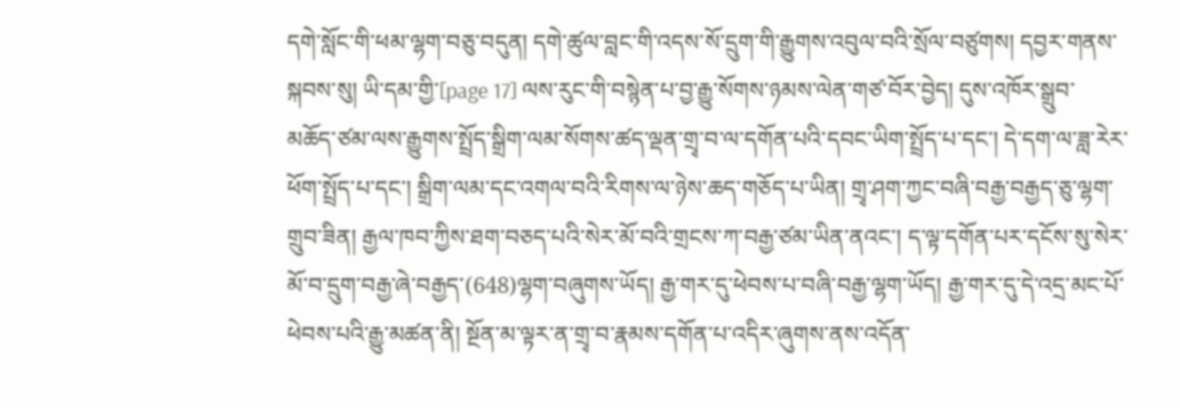དགེ་སློང་གི་ཕམ་ལྷག་བཅུ་བདུན། དགེ་ཚུལ་བླང་གི་འདས་སོ་དྲུག་གི་རྒྱུགས་འབུལ་བའི་སྲོལ་བཙུགས། དབྱར་གནས་སྐབས་སུ། ཡི་དམ་གྱི་[page 17] ལས་རུང་གི་བསྙེན་པ་བྱ་རྒྱུ་སོགས་ཉམས་ལེན་གཙ་བོར་བྱེད། དུས་འཁོར་སྒྲུབ་མཆོད་ཙམ་ལས་རྒྱུགས་སྤྲོད་སྒྲིག་ལམ་སོགས་ཚད་ལྡན་གྲྭ་བ་ལ་དགོན་པའི་དབང་ཡིག་སྤྲོད་པ་དང་། དེ་དག་ལ་ཟླ་རེར་ཕོག་སྤྲོད་པ་དང་། སྒྲིག་ལམ་དང་འགལ་བའི་རིགས་ལ་ཉེས་ཆད་གཅོད་པ་ཡིན། གྲྭ་ཤག་ཀྱང་བཞི་བརྒྱ་བརྒྱད་ཅུ་ལྷག་གྲུབ་ཟིན། རྒྱལ་ཁབ་ཀྱིས་ཐག་བཅད་པའི་སེར་མོ་བའི་གྲངས་ཀ་བརྒྱ་ཙམ་ཡིན་ནའང་། ད་ལྟ་དགོན་པར་དངོས་སུ་སེར་མོ་བ་དྲུག་བརྒྱ་ཞེ་བརྒྱད་(648)ལྷག་བཞུགས་ཡོད། རྒྱ་གར་དུ་ཕེབས་པ་བཞི་བརྒྱ་ལྷག་ཡོད། རྒྱ་གར་དུ་དེ་འདྲ་མང་པོ་ཕེབས་པའི་རྒྱུ་མཚན་ནི། སྔོན་མ་ལྟར་ན་གྲྭ་བ་རྣམས་དགོན་པ་འདིར་ཞུགས་ནས་འདོན་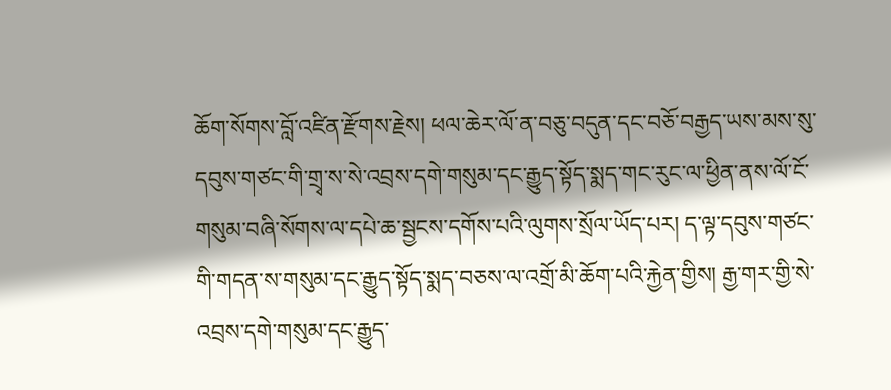ཆོག་སོགས་བློ་འཛིན་རྫོགས་རྗེས། ཕལ་ཆེར་ལོ་ན་བཅུ་བདུན་དང་བཅོ་བརྒྱད་ཡས་མས་སུ་དབུས་གཙང་གི་གྲྭ་ས་སེ་འབྲས་དགེ་གསུམ་དང་རྒྱུད་སྟོད་སྨད་གང་རུང་ལ་ཕྱིན་ནས་ལོ་ངོ་གསུམ་བཞི་སོགས་ལ་དཔེ་ཆ་སྦྱངས་དགོས་པའི་ལུགས་སྲོལ་ཡོད་པར། ད་ལྟ་དབུས་གཙང་གི་གདན་ས་གསུམ་དང་རྒྱུད་སྟོད་སྨད་བཅས་ལ་འགྲོ་མི་ཆོག་པའི་རྐྱེན་གྱིས། རྒྱ་གར་གྱི་སེ་འབྲས་དགེ་གསུམ་དང་རྒྱུད་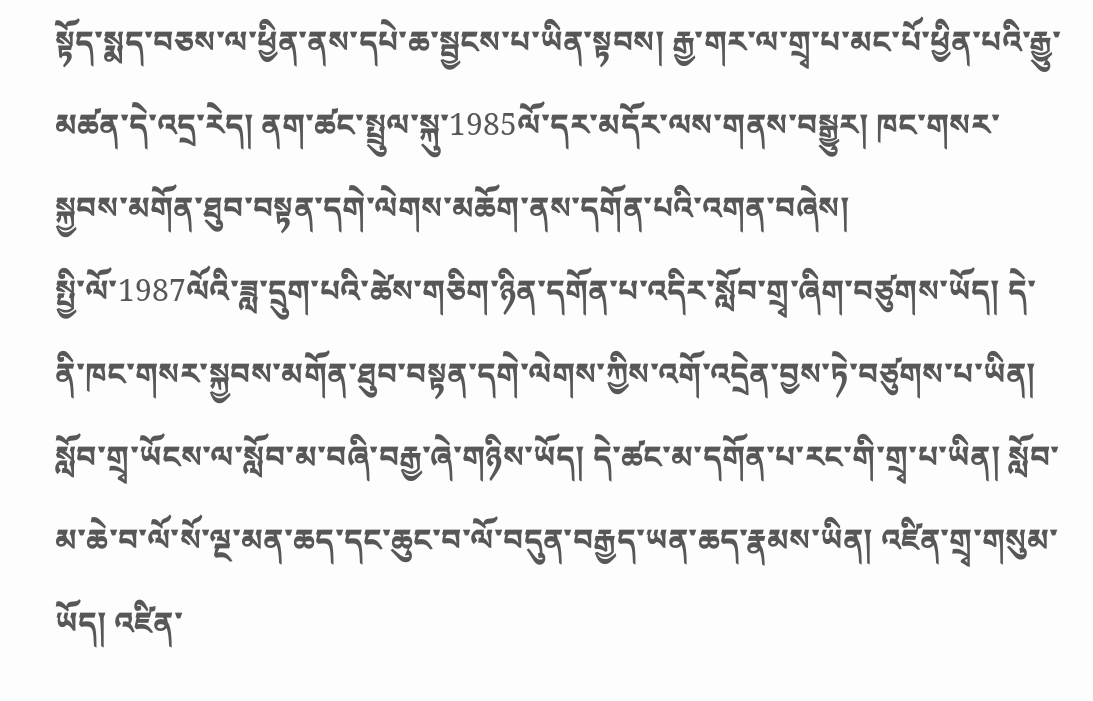སྟོད་སྨད་བཅས་ལ་ཕྱིན་ནས་དཔེ་ཆ་སྦྱངས་པ་ཡིན་སྟབས། རྒྱ་གར་ལ་གྲྭ་པ་མང་པོ་ཕྱིན་པའི་རྒྱུ་མཚན་དེ་འདྲ་རེད། ནག་ཚང་སྤྲུལ་སྐུ་1985ལོ་དར་མདོར་ལས་གནས་བསྒྱུར། ཁང་གསར་སྐྱབས་མགོན་ཐུབ་བསྟན་དགེ་ལེགས་མཆོག་ནས་དགོན་པའི་འགན་བཞེས།
སྤྱི་ལོ་1987ལོའི་ཟླ་དྲུག་པའི་ཚེས་གཅིག་ཉིན་དགོན་པ་འདིར་སློབ་གྲྭ་ཞིག་བཙུགས་ཡོད། དེ་ནི་ཁང་གསར་སྐྱབས་མགོན་ཐུབ་བསྟན་དགེ་ལེགས་ཀྱིས་འགོ་འདྲེན་བྱས་ཏེ་བཙུགས་པ་ཡིན། སློབ་གྲྭ་ཡོངས་ལ་སློབ་མ་བཞི་བརྒྱ་ཞེ་གཉིས་ཡོད། དེ་ཚང་མ་དགོན་པ་རང་གི་གྲྭ་པ་ཡིན། སློབ་མ་ཆེ་བ་ལོ་སོ་ལྔ་མན་ཆད་དང་ཆུང་བ་ལོ་བདུན་བརྒྱད་ཡན་ཆད་རྣམས་ཡིན། འཛིན་གྲྭ་གསུམ་ཡོད། འཛིན་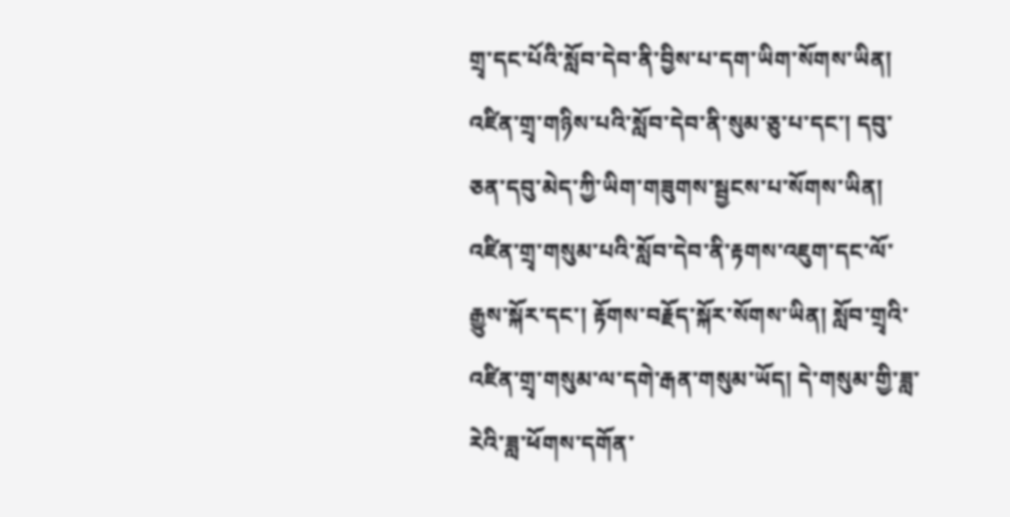གྲྭ་དང་པོའི་སློབ་དེབ་ནི་བྱིས་པ་དག་ཡིག་སོགས་ཡིན། འཛིན་གྲྭ་གཉིས་པའི་སློབ་དེབ་ནི་སུམ་ཅུ་པ་དང་། དབུ་ཅན་དབུ་མེད་ཀྱི་ཡིག་གཟུགས་སྦྱངས་པ་སོགས་ཡིན། འཛིན་གྲྭ་གསུམ་པའི་སློབ་དེབ་ནི་རྟགས་འཇུག་དང་ལོ་རྒྱུས་སྐོར་དང་། རྟོགས་བརྗོད་སྐོར་སོགས་ཡིན། སློབ་གྲྭའི་འཛིན་གྲྭ་གསུམ་ལ་དགེ་རྒན་གསུམ་ཡོད། དེ་གསུམ་གྱི་ཟླ་རེའི་ཟླ་ཕོགས་དགོན་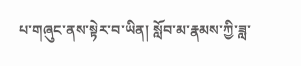པ་གཞུང་ནས་སྟེར་བ་ཡིན། སློབ་མ་རྣམས་ཀྱི་ཟླ་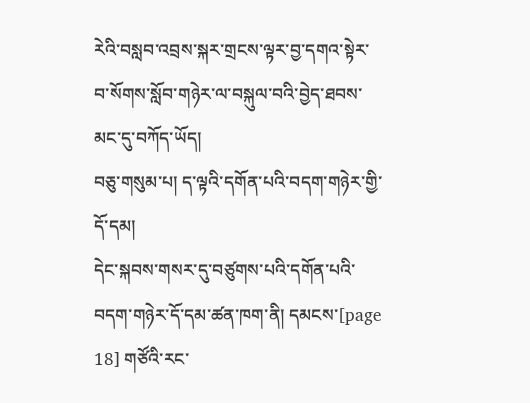རེའི་བསླབ་འབྲས་སྐར་གྲངས་ལྟར་བྱ་དགའ་སྟེར་བ་སོགས་སློབ་གཉེར་ལ་བསྐུལ་བའི་བྱེད་ཐབས་མང་དུ་བཀོད་ཡོད།
བཅུ་གསུམ་པ། ད་ལྟའི་དགོན་པའི་བདག་གཉེར་གྱི་དོ་དམ།
དེང་སྐབས་གསར་དུ་བཙུགས་པའི་དགོན་པའི་བདག་གཉེར་དོ་དམ་ཚན་ཁག་ནི། དམངས་[page 18] གཙོའི་རང་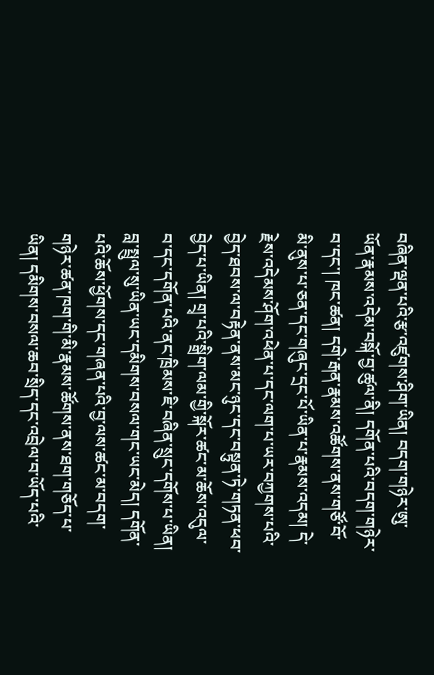བཞིན་ལྡན་པའི་རྩ་འཛུགས་ཤིག་ཡིན། བདག་གཉེར་ཨུ་ཡོན་རྣམས་འདེམ་བསྐོ་བྱ་ཚུལ་ནི། དགོན་པའི་བདག་གཉེར་བ་དང་། ཁང་ཚན། དགེ་རྒན་རྣམས་འཚོགས་ནས་གཙོ་བོ་མི་ནུས་པ་ཅན་དང་གཞུང་དྲང་པོ་ཡིན་པ་རྣམས་འདམ། དེ་རྗེས་འདེམས་ཤོག་འཕེན་པ་དང་ལག་པ་ཡར་བཀྱགས་པའི་བྱེད་ཐབས་ལ་བརྟེན་ནས་མང་ཉུང་དང་བསྟུན་ཏེ་གཏན་ཕབ་བྱེད་པ་ཡིན། གྲྭ་པའི་སྒྲིག་ལམ་གྱི་སྐོར་ཚང་མ་ཆོས་འདུལ་བ་དང་དགོན་པའི་ནང་ཁྲིམས་ཇི་བཞིན་སྲུང་དགོས་པ་ཡིན། བླ་སྤྲུལ་སུ་ཡིན་ཡང་དམིགས་བསལ་གང་ཡང་མེད། དགོན་པའི་ཆོས་ཕྱོགས་དང་གཞན་པའི་བྱ་ལས་ཚང་མ་བདག་གཉེར་ཚན་ཁག་གི་མི་རྣམས་ཚོགས་ནས་ཐག་གཅོད་པ་ཡིན། དམིགས་བསལ་ཆབ་སྲིད་དང་འབྲེལ་བ་ཡོད་པའི་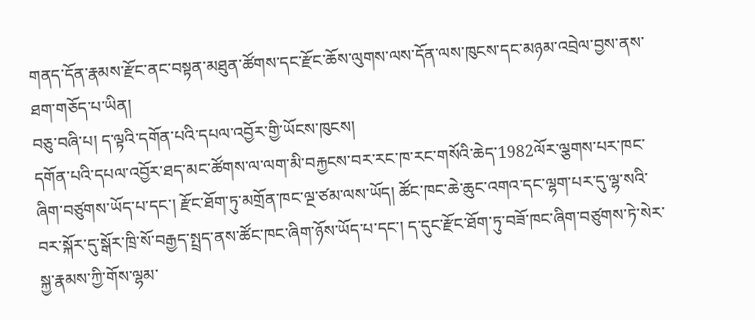གནད་དོན་རྣམས་རྫོང་ནང་བསྟན་མཐུན་ཚོགས་དང་རྫོང་ཆོས་ལུགས་ལས་དོན་ལས་ཁུངས་དང་མཉམ་འབྲེལ་བྱས་ནས་ཐག་གཅོད་པ་ཡིན།
བཅུ་བཞི་པ། ད་ལྟའི་དགོན་པའི་དཔལ་འབྱོར་གྱི་ཡོངས་ཁུངས།
དགོན་པའི་དཔལ་འབྱོར་ཐད་མང་ཚོགས་ལ་ལག་མི་བརྐྱངས་བར་རང་ཁ་རང་གསོའི་ཆེད་1982ལོར་ལྕགས་པར་ཁང་ཞིག་བཙུགས་ཡོད་པ་དང་། རྫོང་ཐོག་ཏུ་མགྲོན་ཁང་ལྔ་ཙམ་ལས་ཡོད། ཚོང་ཁང་ཆེ་ཆུང་འགའ་དང་ལྷག་པར་དུ་ལྷ་སའི་བར་སྐོར་དུ་སྒོར་ཁྲི་སོ་བརྒྱད་སྤྲད་ནས་ཚོང་ཁང་ཞིག་ཉོས་ཡོད་པ་དང་། ད་དུང་རྫོང་ཐོག་ཏུ་བཟོ་ཁང་ཞིག་བཙུགས་ཏེ་སེར་སྐྱ་རྣམས་ཀྱི་གོས་ལྷམ་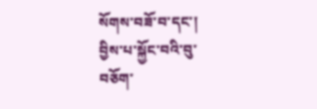སོགས་བཟོ་བ་དང་། བྱིས་པ་སྐྱོང་བའི་བུ་བཅོག་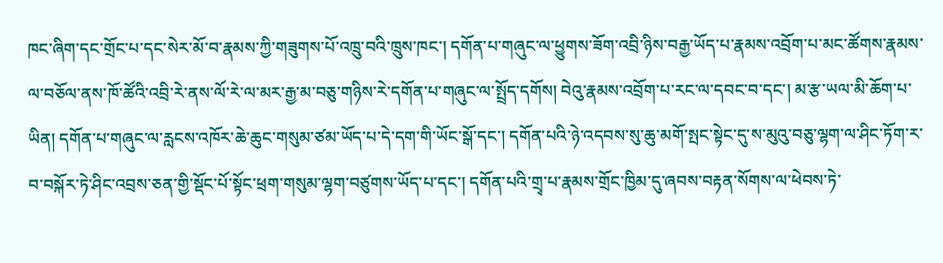ཁང་ཞིག་དང་གྲོང་པ་དང་སེར་མོ་བ་རྣམས་ཀྱི་གཟུགས་པོ་འཁྲུ་བའི་ཁྲུས་ཁང་། དགོན་པ་གཞུང་ལ་ཕྱུགས་ཟོག་འབྲི་ཉིས་བརྒྱ་ཡོད་པ་རྣམས་འབྲོག་པ་མང་ཚོགས་རྣམས་ལ་བཅོལ་ནས་ཁོ་ཚོའི་འབྲི་རེ་ནས་ལོ་རེ་ལ་མར་རྒྱ་མ་བཅུ་གཉིས་རེ་དགོན་པ་གཞུང་ལ་སྤྲོད་དགོས། བེའུ་རྣམས་འབྲོག་པ་རང་ལ་དབང་བ་དང་། མ་རྩ་ཡལ་མི་ཆོག་པ་ཡིན། དགོན་པ་གཞུང་ལ་རླངས་འཁོར་ཆེ་ཆུང་གསུམ་ཙམ་ཡོད་པ་དེ་དག་གི་ཡོང་སྒོ་དང་། དགོན་པའི་ཉེ་འདབས་སུ་ཆུ་མགོ་སྤང་སྟེང་དུ་ས་མུའུ་བཅུ་ལྷག་ལ་ཤིང་ཏོག་ར་བ་བསྐོར་ཏེ་ཤིང་འབྲས་ཅན་གྱི་སྡོང་པོ་སྟོང་ཕྲག་གསུམ་ལྷག་བཙུགས་ཡོད་པ་དང་། དགོན་པའི་གྲྭ་པ་རྣམས་གྲོང་ཁྱིམ་དུ་ཞབས་བརྟན་སོགས་ལ་ཕེབས་ཏེ་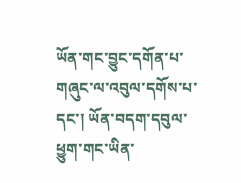ཡོན་གང་བྱུང་དགོན་པ་གཞུང་ལ་འབུལ་དགོས་པ་དང་། ཡོན་བདག་དབུལ་ཕྱུག་གང་ཡིན་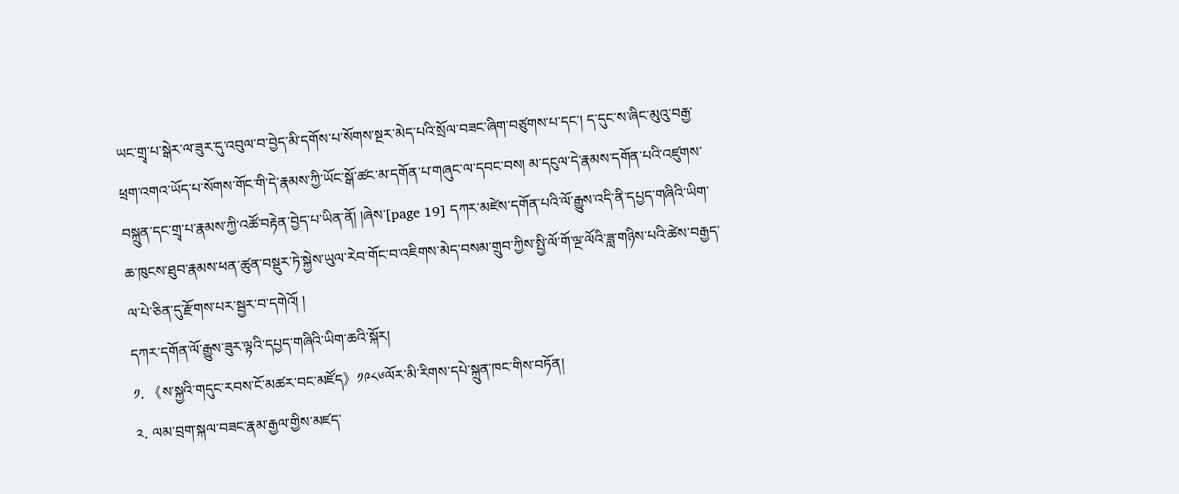ཡང་གྲྭ་པ་སྒེར་ལ་ཟུར་དུ་འབུལ་བ་བྱེད་མི་དགོས་པ་སོགས་སྔར་མེད་པའི་སྲོལ་བཟང་ཞིག་བཙུགས་པ་དང་། ད་དུང་ས་ཞིང་མུའུ་བརྒྱ་ཕྲག་འགའ་ཡོད་པ་སོགས་གོང་གི་དེ་རྣམས་ཀྱི་ཡོང་སྒོ་ཚང་མ་དགོན་པ་གཞུང་ལ་དབང་བས། མ་དངུལ་དེ་རྣམས་དགོན་པའི་འཛུགས་བསྐྲུན་དང་གྲྭ་པ་རྣམས་ཀྱི་འཚོ་བརྟེན་བྱེད་པ་ཡིན་ནོ། །ཞེས་[page 19] དཀར་མཛེས་དགོན་པའི་ལོ་རྒྱུས་འདི་ནི་དཔྱད་གཞིའི་ཡིག་ཆ་ཁུངས་ཐུབ་རྣམས་ཕན་ཚུན་བསྡུར་ཏེ་སྐྱེས་ཡུལ་རེབ་གོང་བ་འཇིགས་མེད་བསམ་གྲུབ་ཀྱིས་སྤྱི་ལོ་གོ་ལྔ་ལོའི་ཟླ་གཉིས་པའི་ཚེས་བརྒྱད་ལ་པེ་ཅིན་དུ་རྫོགས་པར་སྦྱར་བ་དགེའོ། །
དཀར་དགོན་ལོ་རྒྱུས་ཟུར་ལྟའི་དཔྱད་གཞིའི་ཡིག་ཆའི་སྐོར།
༡. 《ས་སྐྱའི་གདུང་རབས་ངོ་མཚར་བང་མཛོད》༡༩༨༦ལོར་མི་རིགས་དཔེ་སྐྲུན་ཁང་གིས་བཏོན།
༢. ལམ་བྲག་སྐལ་བཟང་རྣམ་རྒྱལ་གྱིས་མཛད་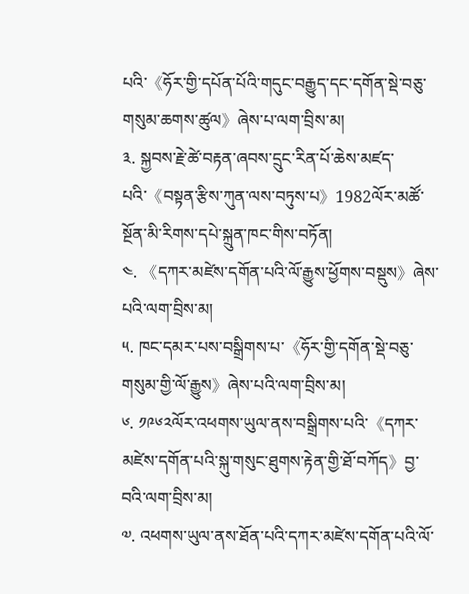པའི་《ཧོར་གྱི་དཔོན་པོའི་གདུང་བརྒྱུད་དང་དགོན་སྡེ་བཅུ་གསུམ་ཆགས་ཚུལ》ཞེས་པ་ལག་བྲིས་མ།
༣. སྐྱབས་རྗེ་ཚེ་བརྟན་ཞབས་དྲུང་རིན་པོ་ཆེས་མཛད་པའི་《བསྟན་རྩིས་ཀུན་ལས་བཏུས་པ》1982ལོར་མཚོ་སྔོན་མི་རིགས་དཔེ་སྐྲུན་ཁང་གིས་བཏོན།
༤. 《དཀར་མཛེས་དགོན་པའི་ལོ་རྒྱུས་ཕྱོགས་བསྡུས》ཞེས་པའི་ལག་བྲིས་མ།
༥. ཁང་དམར་པས་བསྒྲིགས་པ་《ཧོར་གྱི་དགོན་སྡེ་བཅུ་གསུམ་གྱི་ལོ་རྒྱུས》ཞེས་པའི་ལག་བྲིས་མ།
༦. ༡༩༦༢ལོར་འཕགས་ཡུལ་ནས་བསྒྲིགས་པའི་《དཀར་མཛེས་དགོན་པའི་སྐུ་གསུང་ཐུགས་རྟེན་གྱི་ཐོ་བཀོད》བྱ་བའི་ལག་བྲིས་མ།
༧. འཕགས་ཡུལ་ནས་ཐོན་པའི་དཀར་མཛེས་དགོན་པའི་ལོ་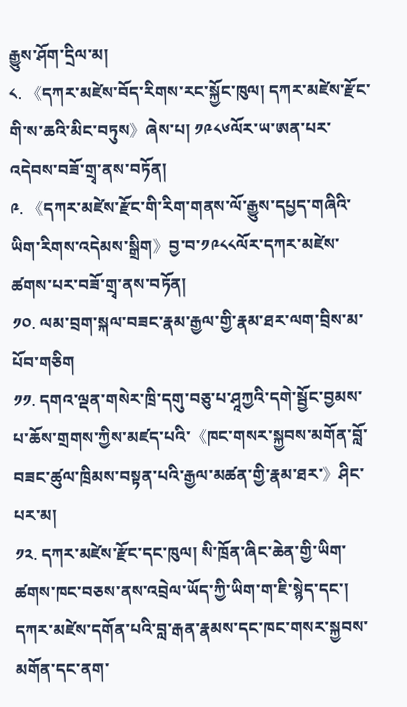རྒྱུས་ཤོག་དྲིལ་མ།
༨. 《དཀར་མཛེས་བོད་རིགས་རང་སྐྱོང་ཁུལ། དཀར་མཛེས་རྫོང་གི་ས་ཆའི་མིང་བཏུས》ཞེས་པ། ༡༩༨༦ལོར་ཡ་ཨན་པར་འདེབས་བཟོ་གྲྭ་ནས་བཏོན།
༩. 《དཀར་མཛེས་རྫོང་གི་རིག་གནས་ལོ་རྒྱུས་དཔྱད་གཞིའི་ཡིག་རིགས་འདེམས་སྒྲིག》བྱ་བ་༡༩༨༨ལོར་དཀར་མཛེས་ཚགས་པར་བཟོ་གྲྭ་ནས་བཏོན།
༡༠. ལམ་བྲག་སྐལ་བཟང་རྣམ་རྒྱལ་གྱི་རྣམ་ཐར་ལག་བྲིས་མ་པོབ་གཅིག
༡༡. དགའ་ལྡན་གསེར་ཁྲི་དགུ་བཅུ་པ་ཤཱཀྱའི་དགེ་སྦྱོང་བྱམས་པ་ཆོས་གྲགས་ཀྱིས་མཛད་པའི་《ཁང་གསར་སྐྱབས་མགོན་བློ་བཟང་ཚུལ་ཁྲིམས་བསྟན་པའི་རྒྱལ་མཚན་གྱི་རྣམ་ཐར་》ཤིང་པར་མ།
༡༢. དཀར་མཛེས་རྫོང་དང་ཁུལ། སི་ཁྲོན་ཞིང་ཆེན་གྱི་ཡིག་ཚགས་ཁང་བཅས་ནས་འབྲེལ་ཡོད་ཀྱི་ཡིག་ག་ཇི་སྙེད་དང་། དཀར་མཛེས་དགོན་པའི་བླ་རྒན་རྣམས་དང་ཁང་གསར་སྐྱབས་མགོན་དང་ནག་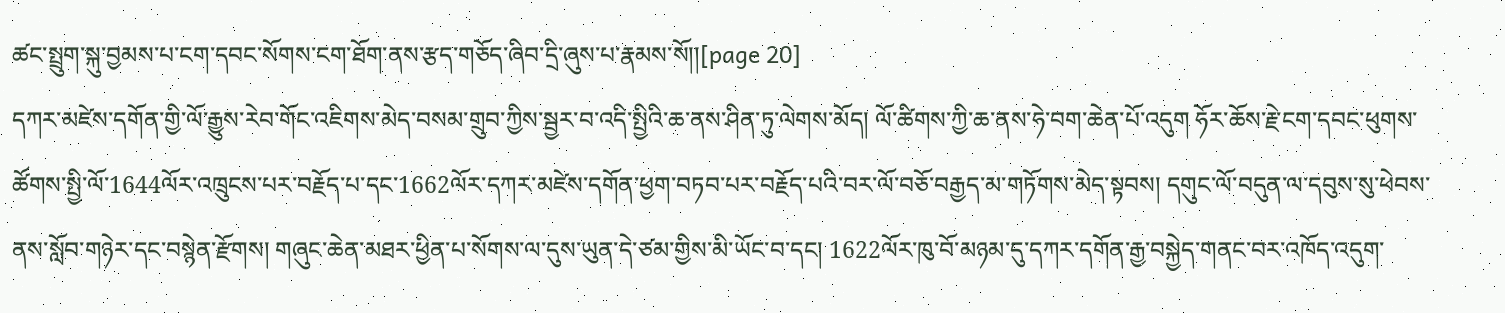ཚང་སྤྲུག་སྐུ་བྱམས་པ་ངག་དབང་སོགས་ངག་ཐོག་ནས་རྩད་གཅོད་ཞིབ་དྲི་ཞུས་པ་རྣམས་སོ།།[page 20]
དཀར་མཛེས་དགོན་གྱི་ལོ་རྒྱུས་རེབ་གོང་འཇིགས་མེད་བསམ་གྲུབ་ཀྱིས་སྦྱར་བ་འདི་སྤྱིའི་ཆ་ནས་ཤིན་ཏུ་ལེགས་མོད། ལོ་ཚིགས་ཀྱི་ཆ་ནས་ཧེ་བག་ཆེན་པོ་འདུག ཧོར་ཆོས་རྗེ་ངག་དབང་ཕུགས་ཚོགས་སྤྱི་ལོ་1644ལོར་འཁྲུངས་པར་བརྗོད་པ་དང་1662ལོར་དཀར་མཛེས་དགོན་ཕྱག་བཏབ་པར་བརྗོད་པའི་བར་ལོ་བཅོ་བརྒྱད་མ་གཏོགས་མེད་སྟབས། དགུང་ལོ་བདུན་ལ་དབུས་སུ་ཕེབས་ནས་སློབ་གཉེར་དང་བསྙེན་རྫོགས། གཞུང་ཆེན་མཐར་ཕྱིན་པ་སོགས་ལ་དུས་ཡུན་དེ་ཙམ་གྱིས་མི་ཡོང་བ་དང། 1622ལོར་ཁུ་བོ་མཉམ་དུ་དཀར་དགོན་རྒྱ་བསྐྱེད་གནང་བར་འཁོད་འདུག་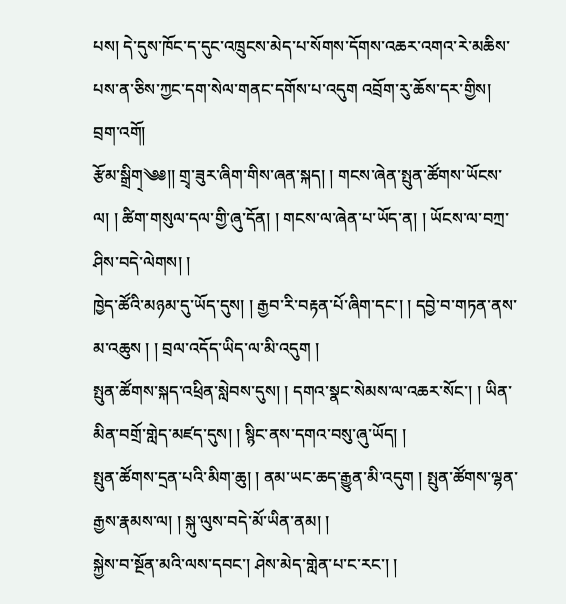པས། དེ་དུས་ཁོང་ད་དུང་འཁྲུངས་མེད་པ་སོགས་དོགས་འཆར་འགའ་རེ་མཆིས་པས་ན་ཅིས་ཀྱང་དག་སེལ་གནང་དགོས་པ་འདུག འབྲོག་རུ་ཆོས་དར་གྱིས།
བྲག་འགོ།
རྩོམ་སྒྲིག྄༄༅།། གྲྭ་ཟུར་ཞིག་གིས་ཞན་སྐད། ། གངས་ཞེན་སྤུན་ཚོགས་ཡོངས་ལ། ། ཚིག་གསུལ་དལ་གྱི་ཞུ་དོན། ། གངས་ལ་ཞེན་པ་ཡོད་ན། ། ཡོངས་ལ་བཀྲ་ཤིས་བདེ་ལེགས། །
ཁྱེད་ཚོའི་མཉམ་དུ་ཡོད་དུས། ། རྒྱབ་རི་བརྟན་པོ་ཞིག་དང་། ། དབྱེ་བ་གཏན་ནས་མ་འཆུས ། ། བྲལ་འདོད་ཡིད་ལ་མི་འདུག །
སྤུན་ཚོགས་སྐད་འཕྲིན་སླེབས་དུས། ། དགའ་སྣང་སེམས་ལ་འཆར་སོང་། ། ཡིན་མིན་བགྲོ་གླེད་མཛད་དུས། ། སྙིང་ནས་དགའ་བསུ་ཞུ་ཡོད། །
སྤུན་ཚོགས་དྲན་པའི་མིག་ཆུ། ། ནམ་ཡང་ཆད་རྒྱུན་མི་འདུག ། སྤུན་ཚོགས་ལྷན་རྒྱས་རྣམས་ལ། ། སྐུ་ལུས་བདེ་མོ་ཡིན་ནམ། །
སྐྱེས་བ་སྔོན་མའི་ལས་དབང་། ཤེས་མེད་གླེན་པ་ང་རང་། །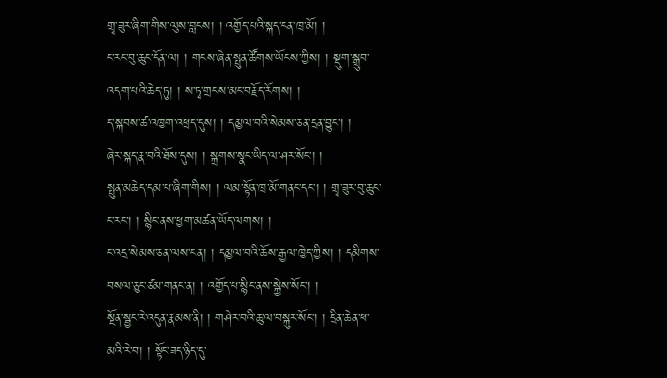གྲྭ་ཟུར་ཞིག་གིས་ལུས་བླངས། ། འགྱོད་པའི་སྐད་ངན་ཁྲ་མོ། །
ང་རང་བུ་ཆུང་དོན་ལ། ། གངས་ཞེན་སྤུན་ཚོགས་ཡོངས་ཀྱིས། ། སྡུག་སྒྲུབ་འདག་པའི་ཆེད་ཏུ། ། ས་ཏྭ་གྲངས་མང་བརྗོད་རོགས། །
ད་སྐབས་ཚ་འཁྱག་འཕྲད་དུས། ། དམྱལ་བའི་སེམས་ཅན་དྲན་བྱུང་། །
ཞེར་སྐད་རྣ་བའི་ཐོས་དུས། ། སྐྲགས་སྣང་ཡིད་ལ་ཤར་སོང་། །
སྤུན་མཆེད་དམ་པ་ཞིག་གིས། ། ལམ་སྟོན་ཁྲ་མོ་གནང་དང་། ། གྲྭ་ཟུར་བུ་ཆུང་ང་རང་། ། སྙིང་ནས་ཕྱག་མཚན་ཡོད་ལགས། །
ང་འདྲ་སེམས་ཅན་ལས་ངན། ། དམྱལ་བའི་ཆོས་རྒྱལ་ཁྱེད་ཀྱིས། ། དམིགས་བསལ་ཅུང་ཙམ་གནང་ན། ། འགྱོད་པ་སྙིང་ནས་སྐྱེས་སོང་། །
སྔོན་སྦྱང་རེ་འདུན་རྣམས་ནི། ། གཤེར་བའི་ཆུ་ལ་བསྐུར་སོང་། ། དྲིན་ཆེན་ཕ་མའི་རེ་བ། ། སྟོང་ཟད་ཉིད་དུ་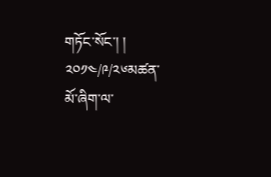གཏོང་སོང་། །
༢༠༡༤/༩/༢༦མཚན་མོ་ཞིག་ལ་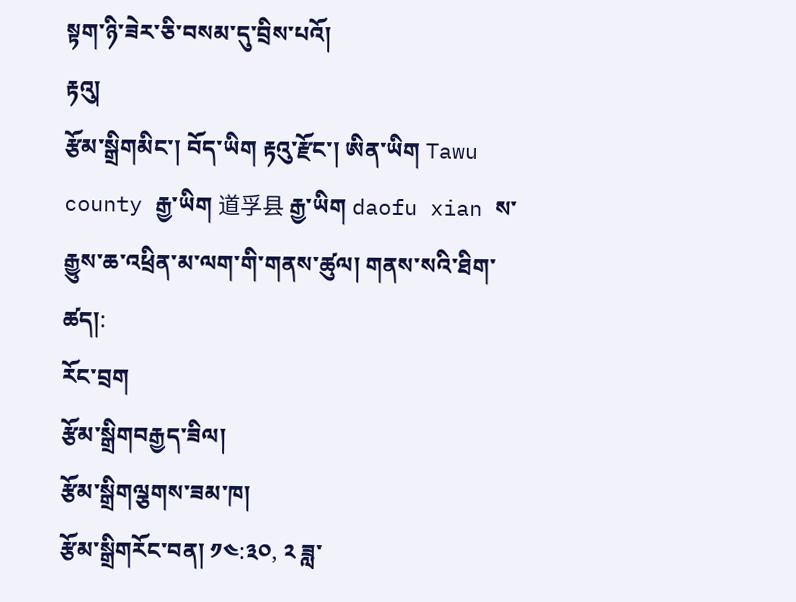སྟག་ཉི་ཟེར་ཅི་བསམ་དུ་བྲིས་པའོ།
རྟའུ།
རྩོམ་སྒྲིགམིང་། བོད་ཡིག རྟའུ་རྫོང་། ཨིན་ཡིག Tawu county རྒྱ་ཡིག 道孚县 རྒྱ་ཡིག daofu xian ས་རྒྱུས་ཆ་འཕྲིན་མ་ལག་གི་གནས་ཚུལ། གནས་སའི་ཐིག་ཚད།:
རོང་བྲག
རྩོམ་སྒྲིགབརྒྱད་ཟིལ།
རྩོམ་སྒྲིགལྕགས་ཟམ་ཁ།
རྩོམ་སྒྲིགརོང་བན། ༡༤:༣༠, ༢ ཟླ་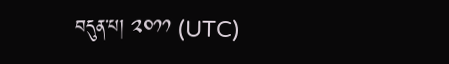བདུན་པ། ༢༠༡༡ (UTC)